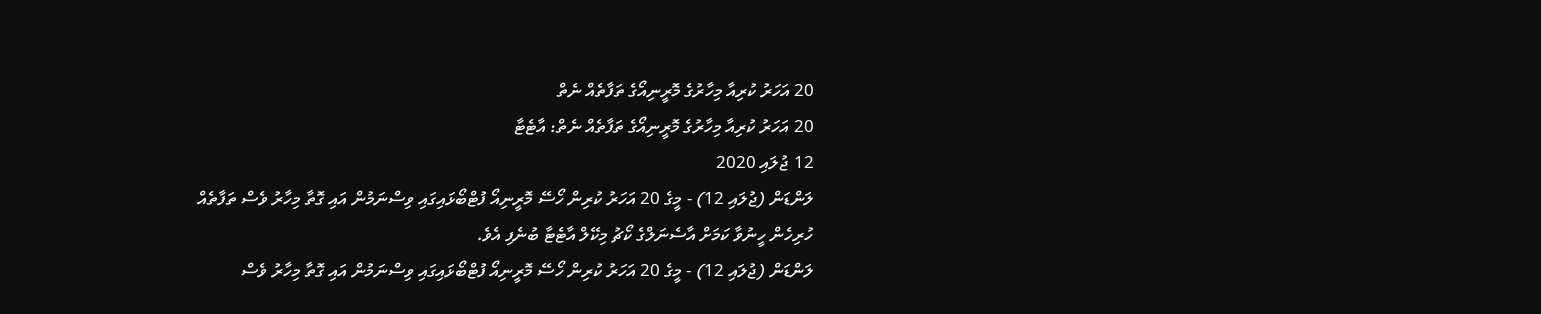20 އަހަރު ކުރިއާ މިހާރުގެ މޮރީނިއޯގެ ތަފާތެއް ނެތް
20 އަހަރު ކުރިއާ މިހާރުގެ މޮރީނިއޯގެ ތަފާތެއް ނެތް: އާޓެޓާ
12 ޖުލައި 2020
ލަންޑަން (ޖުލައި 12) - މީގެ 20 އަހަރު ކުރިން ހޯސޭ މޮރީނިއޯ ފުޓްބޯޅައިގައި ވިސްނަމުން އައި ގޮތާ މިހާރު ވެސް ތަފާތެއް ހުރިހެން ހީނުވާ ކަމަށް އާސެނަލްގެ ކޯޗު މިކޭލް އާޓެޓާ ބުނެފި އެވެ.
ލަންޑަން (ޖުލައި 12) - މީގެ 20 އަހަރު ކުރިން ހޯސޭ މޮރީނިއޯ ފުޓްބޯޅައިގައި ވިސްނަމުން އައި ގޮތާ މިހާރު ވެސް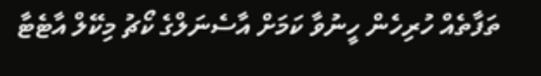ތަފާތެއް ހުރިހެން ހީނުވާ ކަމަށް އާސެނަލްގެ ކޯޗު މިކޭލް އާޓެޓާ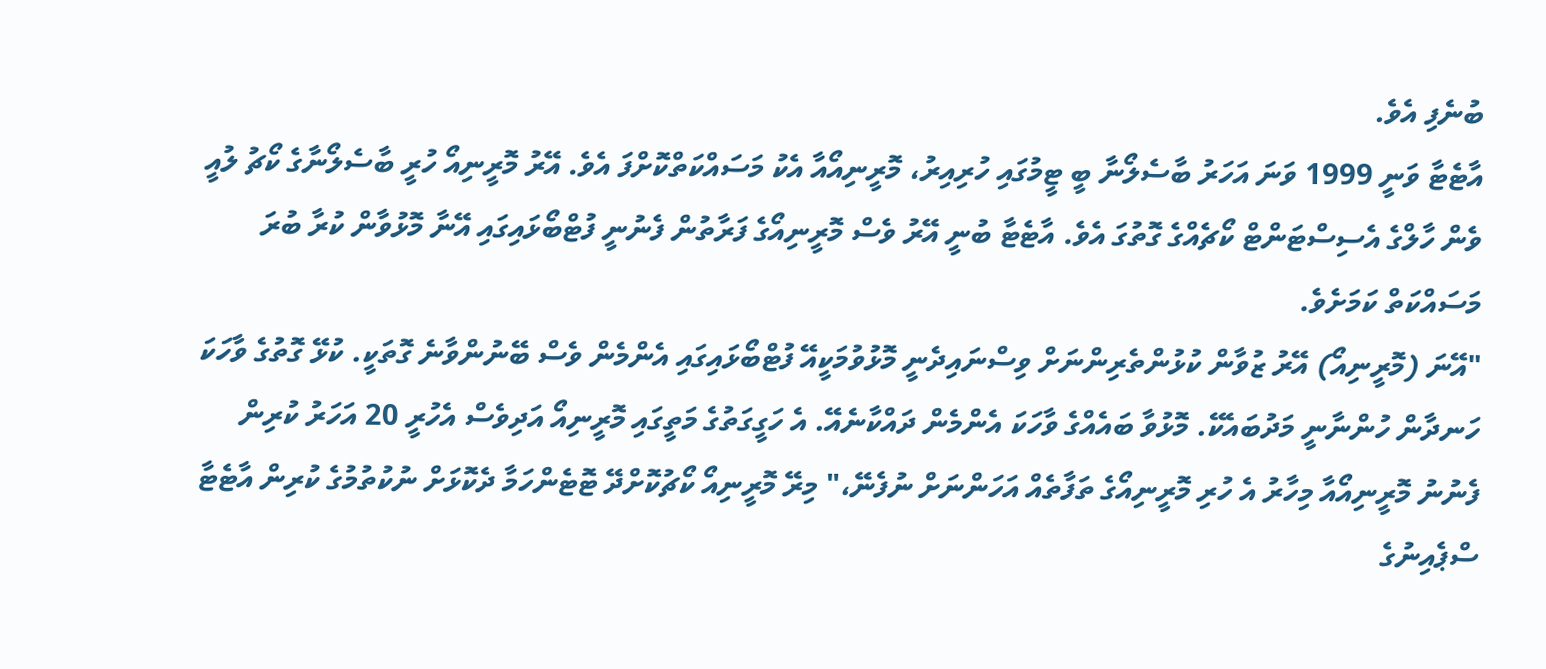ބުނެފި އެވެ.
އާޓެޓާ ވަނީ 1999 ވަނަ އަހަރު ބާސެލޯނާ ބީ ޓީމުގައި ހުރިއިރު، މޮރީނިއޯއާ އެކު މަސައްކަތްކޮށްފަ އެވެ. އޭރު މޮރީނިއޯ ހުރީ ބާސެލޯނާގެ ކޯޗު ލުއީ ވެން ހާލްގެ އެސިސްޓަންޓް ކޯޗެއްގެ ގޮތުގަ އެވެ. އާޓެޓާ ބުނީ އޭރު ވެސް މޮރީނިއޯގެ ފަރާތުން ފެނުނީ ފުޓްބޯޅައިގައި އޭނާ މޮޅުވާން ކުރާ ބުރަ މަސައްކަތް ކަމަށެވެ.
"އޭނަ (މޮރީނިއޯ) އޭރު ޒުވާން ކުޅުންތެރިންނަށް ވިސްނައިދެނީ މޮޅުވުމަކީއޭ ފުޓްބޯޅައިގައި އެންމެން ވެސް ބޭނުންވާނެ ގޮތަކީ. ކުޅޭ ގޮތުގެ ވާހަކަ ހަނދާން ހުންނާނީ މަދުބައެކޭ. މޮޅުވާ ބައެއްގެ ވާހަކަ އެންމެން ދައްކާނެއޭ. އެ ހަގީގަތުގެ މަތީގައި މޮރީނިއޯ އަދިވެސް އެހުރީ 20 އަހަރު ކުރިން ފެނުނު މޮރީނިއޯއާ މިހާރު އެ ހުރި މޮރީނިއޯގެ ތަފާތެއް އަހަންނަށް ނުފެނޭ،" މިރޭ މޮރީނިއޯ ކޯޗުކޮށްދޭ ޓޮޓެންހަމާ ދެކޮޅަށް ނުކުތުމުގެ ކުރިން އާޓެޓާ ސްޕެއިނުގެ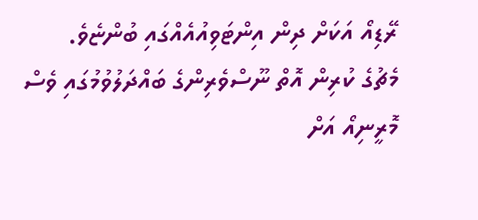ރޭޑިއޯ އަކަށް ދިން އިންޓަވިއުއެއްގައި ބުންޏެވެ.
މެޗުގެ ކުރިން އޮތް ނޫސްވެރިންގެ ބައްދަލުވުމުގައި ވެސް މޮރީނިއޯ އަށް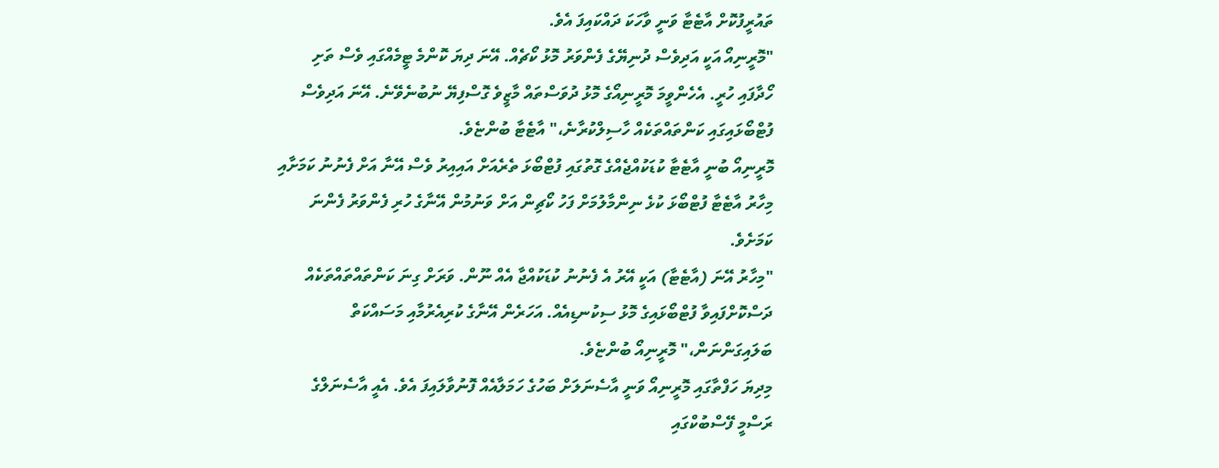ތައުރީފުކޮށް އާޓެޓާ ވަނީ ވާހަކަ ދައްކައިފަ އެވެ.
"މޮރީނިއޯ އަކީ އަދިވެސް ދުނިޔޭގެ ފެންވަރު މޮޅު ކޯޗެއް. އޭނަ ދިޔަ ކޮންމެ ޓީމެއްގައި ވެސް ތަށި ހޯދާފައި ހުރީ. އެހެންވީމަ މޮރީނިއޯގެ މޮޅު ދުވަސްތައް މާޒީވެ ގޮސްފިޔޭ ނުބުނެވޭނެ. އޭނަ އަދިވެސް ފުޓްބޯޅައިގައި ކަންތައްތަކެއް ހާސިލްކުރާނެ،" އާޓެޓާ ބުންޏެވެ.
މޮރީނިއޯ ބުނީ އާޓެޓާ ކުޑަކުއްޖެއްގެ ގޮތުގައި ފުޓްބޯޅަ ތެރެއަށް އައިއިރު ވެސް އޭނާ އަށް ފެނުނު ކަމަށާއި މިހާރު އާޓެޓާ ފުޓްބޯޅަ ކުޅެ ނިންމާލުމަށް ފަހު ކޯޗިން އަށް ވަނުމުން އޭނާގެ ހުރި ފެންވަރު ފެންނަ ކަމަށެވެ.
"މިހާރު އޭނަ (އާޓެޓާ) އަކީ އޭރު އެ ފެނުނު ކުޑަކުއްޖާ އެއް ނޫން. ވަރަށް ގިނަ ކަންތައްތައްތަކެއް ދަސްކޮށްފައިވާ ފުޓްބޯޅައިގެ މޮޅު ސިކުނޑިއެއް. އަހަރެން އޭނާގެ ކުރިއެރުމާއި މަސައްކަތް ބަލައިގަންނަން،" މޮރީނިއޯ ބުންޏެވެ.
މިދިޔަ ހަފްތާގައި މޮރީނިއޯ ވަނީ އާސެނަލަށް ބަހުގެ ހަމަލާއެއް ފޮނުވާލައިފަ އެވެ. އެއީ އާސެނަލްގެ ރަސްމީ ފޭސްބުކްގައި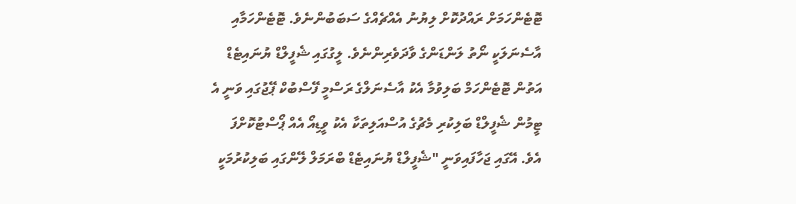ޓޮޓެންހަމަށް ރައްދުކޮށް ލިޔުނު އެއްޗެއްގެ ސަބަބުންނެވެ. ޓޮޓެންހަމާއި އާސެނަލަކީ ނޯތު ލަންޑަންގެ ވާދަވެރިންނެވެ. ލީގުގައި ޝެފީލްޑް ޔުނައިޓެޑް އަތުން ޓޮޓެންހަމް ބަލިވުމާ އެކު އާސެނަލްގެ ރަސްމީ ފޭސްބުކް ޕޭޖުގައި ވަނީ އެ ޓީމުން ޝެފީލްޑް ބަލިކުރި މެޗުގެ އުސްއަލިތަކާ އެކު ވީޑިއޯ އެއް ޕޯސްޓުކޮށްފަ އެވެ. އޭގައި ޖަހާފައިވަނީ "ޝެފީލްޑް ޔުނައިޓެޑް ބްރަމަލް ލޭންގައި ބަލިކުރުމަކީ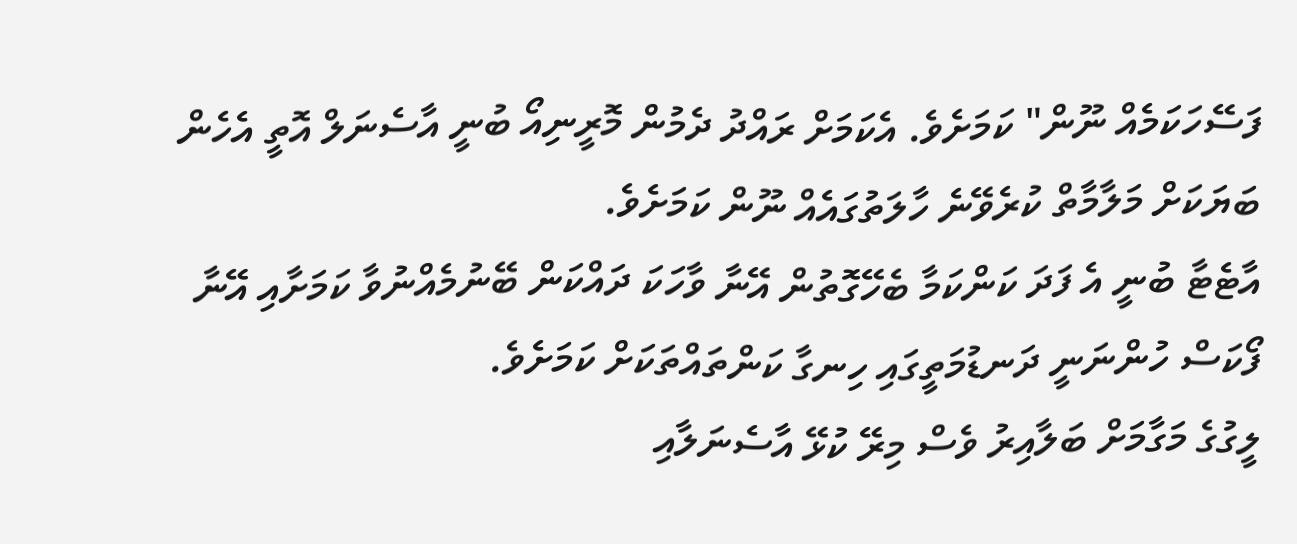ފަސޭހަކަމެއް ނޫން" ކަމަށެވެ. އެކަމަށް ރައްދު ދެމުން މޮރީނިއޯ ބުނީ އާސެނަލް އޮތީ އެހެން ބަޔަކަށް މަލާމާތް ކުރެވޭނެ ހާލަތުގައެއް ނޫން ކަމަށެވެ.
އާޓެޓާ ބުނީ އެ ފަދަ ކަންކަމާ ބެހޭގޮތުން އޭނާ ވާހަކަ ދައްކަން ބޭނުމެއްނުވާ ކަމަށާއި އޭނާ ފޯކަސް ހުންނަނީ ދަނޑުމަތީގައި ހިނގާ ކަންތައްތަކަށް ކަމަށެވެ.
ލީގުގެ މަގާމަށް ބަލާއިރު ވެސް މިރޭ ކުޅޭ އާސެނަލާއި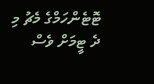ޓޮޓެންހަމްގެ މެޗު މި ދެ ޓީމަށް ވެސް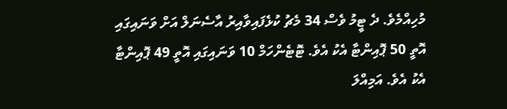މުހިއްމެވެ. ދެ ޓީމު ވެސް 34 މެޗު ކުޅެފައިވާއިރު އާސެނަލް އަށް ވަނައިގައި އޮތީ 50 ޕޮއިންޓާ އެކު އެވެ. ޓޮޓެންހަމް 10 ވަނައިގައި އޮތީ 49 ޕޮއިންޓާ އެކު އެވެ. އަމިއްލަ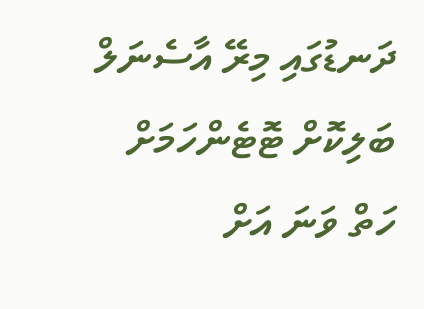ދަނޑުގައި މިރޭ އާސެނަލް ބަލިކޮށް ޓޮޓެންހަމަށް ހަތް ވަނަ އަށް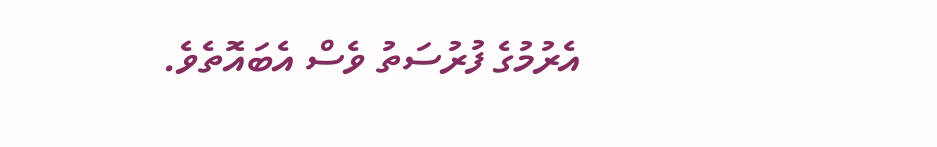އެރުމުގެ ފުރުސަތު ވެސް އެބައޮތެވެ.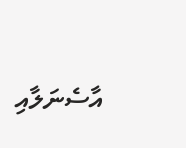އާސެނަލާއި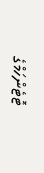ޓޮޓެންހަމްގެ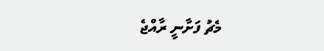މެޗު ފަށާނީ ރާއްޖެ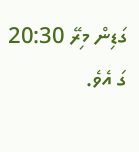ގަޑިން މިރޭ 20:30 ގަ އެވެ.